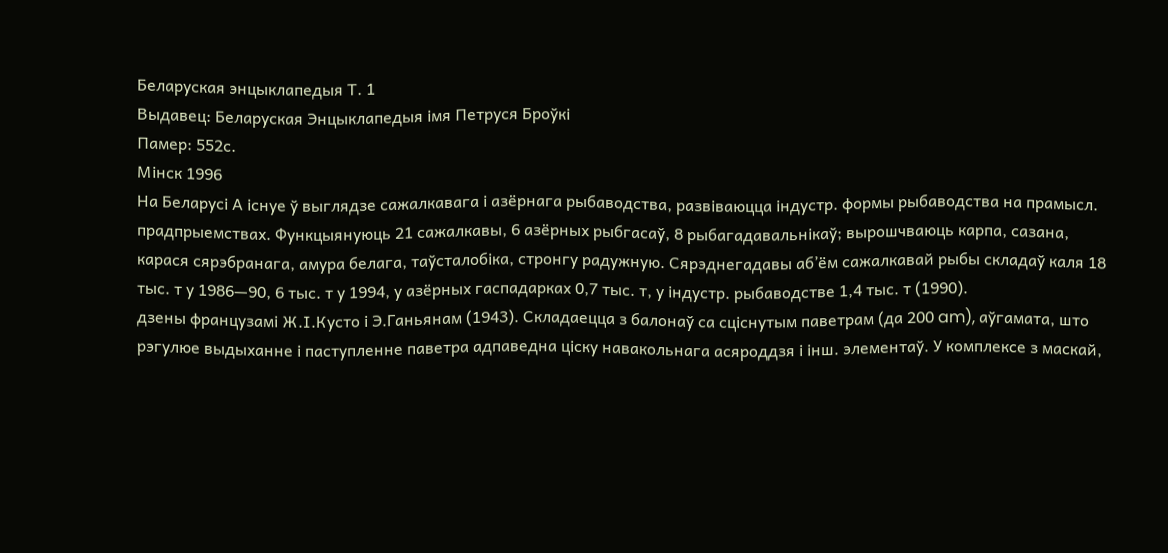Беларуская энцыклапедыя Т. 1
Выдавец: Беларуская Энцыклапедыя імя Петруся Броўкі
Памер: 552с.
Мінск 1996
На Беларусі А існуе ў выглядзе сажалкавага і азёрнага рыбаводства, развіваюцца індустр. формы рыбаводства на прамысл. прадпрыемствах. Функцыянуюць 21 сажалкавы, 6 азёрных рыбгасаў, 8 рыбагадавальнікаў; вырошчваюць карпа, сазана, карася сярэбранага, амура белага, таўсталобіка, стронгу радужную. Сярэднегадавы аб’ём сажалкавай рыбы складаў каля 18 тыс. т у 1986—90, 6 тыс. т у 1994, у азёрных гаспадарках 0,7 тыс. т, у індустр. рыбаводстве 1,4 тыс. т (1990).
дзены французамі Ж.І.Кусто і Э.Ганьянам (1943). Складаецца з балонаў са сціснутым паветрам (да 200 am), аўгамата, што рэгулюе выдыханне і паступленне паветра адпаведна ціску навакольнага асяроддзя і інш. элементаў. У комплексе з маскай,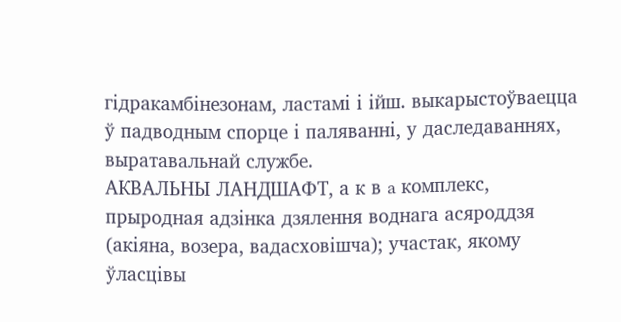гідракамбінезонам, ластамі і ійш. выкарыстоўваецца ў падводным спорце і паляванні, у даследаваннях, выратавальнай службе.
АКВАЛЬНЫ ЛАНДШАФТ, а к в a комплекс, прыродная адзінка дзялення воднага асяроддзя (акіяна, возера, вадасховішча); участак, якому ўласцівы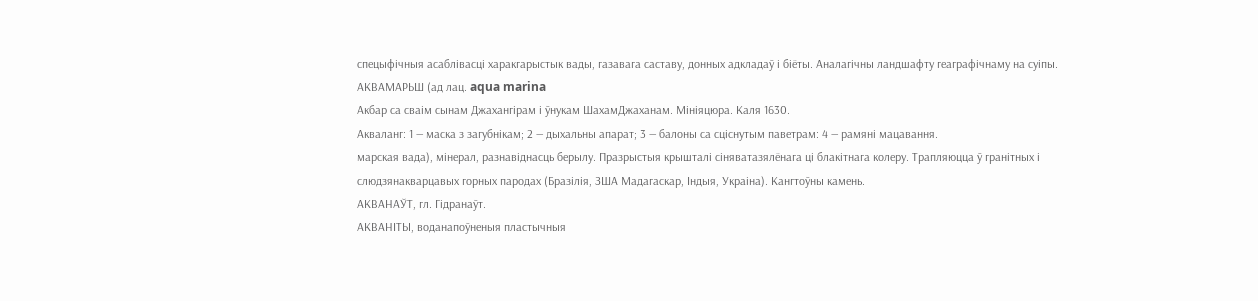спецыфічныя асаблівасці харакгарыстык вады, газавага саставу, донных адкладаў і біёты. Аналагічны ландшафту геаграфічнаму на суіпы.
АКВАМАРЬШ (ад лац. aqua marina
Акбар са сваім сынам Джахангірам і ўнукам ШахамДжаханам. Мініяцюра. Каля 1630.
Акваланг: 1 — маска з загубнікам; 2 — дыхальны апарат; 3 — балоны са сціснутым паветрам: 4 — рамяні мацавання.
марская вада), мінерал, разнавіднасць берылу. Празрыстыя крышталі сіняватазялёнага ці блакітнага колеру. Трапляюцца ў гранітных і слюдзянакварцавых горных пародах (Бразілія, ЗША Мадагаскар, Індыя, Украіна). Кангтоўны камень.
АКВАНАЎТ, гл. Гідранаўт.
АКВАНІТЫ, воданапоўненыя пластычныя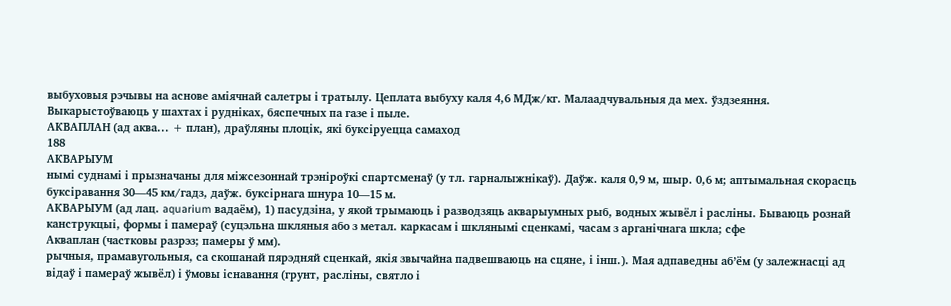выбуховыя рэчывы на аснове аміячнай салетры і тратылу. Цеплата выбуху каля 4,6 МДж/кг. Малаадчувальныя да мех. ўздзеяння. Выкарыстоўваюць у шахтах і рудніках, бяспечных па газе і пыле.
АКВАПЛАН (ад аква... + план), драўляны плоцік, які буксіруецца самаход
188
АКВАРЫУМ
нымі суднамі і прызначаны для міжсезоннай трэніроўкі спартсменаў (у тл. гарналыжнікаў). Даўж. каля 0,9 м, шыр. 0,6 м; аптымальная скорасць буксіравання 30—45 км/гадз, даўж. буксірнага шнура 10—15 м.
АКВАРЫУМ (ад лац. aquarium вадаём), 1) пасудзіна, у якой трымаюць і разводзяць акварыумных рыб, водных жывёл і расліны. Бываюць рознай канструкцыі, формы і памераў (суцэльна шкляныя або з метал. каркасам і шклянымі сценкамі, часам з арганічнага шкла; сфе
Акваплан (частковы разрэз; памеры ў мм).
рычныя, прамавугольныя, са скошанай пярэдняй сценкай, якія звычайна падвешваюць на сцяне, і інш.). Мая адпаведны аб’ём (у залежнасці ад відаў і памераў жывёл) і ўмовы існавання (грунт, расліны, святло і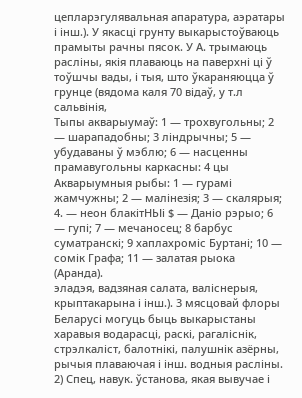цепларэгулявальная апаратура, аэратары і інш.). У якасці грунту выкарыстоўваюць прамыты рачны пясок. У А. трымаюць расліны, якія плаваюць на паверхні ці ў тоўшчы вады, і тыя, што ўкараняюцца ў грунце (вядома каля 70 відаў, у т.л сальвінія,
Тыпы акварыумаў: 1 — трохвугольны; 2 — шарападобны; 3 ліндрычны; 5 — убудаваны ў мэблю; 6 — насценны
прамавугольны каркасны: 4 цы
Акварыумныя рыбы: 1 — гурамі жамчужны; 2 — малінезія; 3 — скалярыя; 4. — неон блакітНЬІі $ — Даніо рэрыо; 6 — гупі; 7 — мечаносец; 8 барбус суматранскі; 9 хаплахроміс Буртані; 10 — сомік Графа; 11 — залатая рыока (Аранда).
эладэя, вадзяная салата, валіснерыя, крыптакарына і інш.). 3 мясцовай флоры Беларусі могуць быць выкарыстаны харавыя водарасці, раскі, рагаліснік, стрэлкаліст, балотнікі, палушнік азёрны, рычыя плаваючая і інш. водныя расліны. 2) Спец, навук. ўстанова, якая вывучае і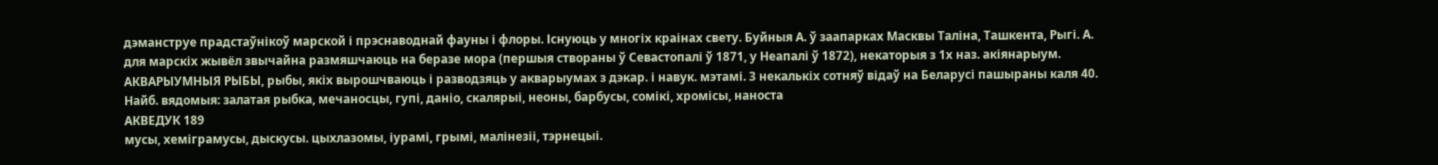дэманструе прадстаўнікоў марской і прэснаводнай фауны і флоры. Існуюць у многіх краінах свету. Буйныя А. ў заапарках Масквы Таліна, Ташкента, Рыгі. А. для марскіх жывёл звычайна размяшчаюць на беразе мора (першыя створаны ў Севастопалі ў 1871, у Неапалі ў 1872), некаторыя з 1х наз. акіянарыум.
АКВАРЫУМНЫЯ РЫБЫ, рыбы, якіх вырошчваюць і разводзяць у акварыумах з дэкар. і навук. мэтамі. 3 некалькіх сотняў відаў на Беларусі пашыраны каля 40. Найб. вядомыя: залатая рыбка, мечаносцы, гупі, даніо, скалярыі, неоны, барбусы, сомікі, хромісы, наноста
АКВЕДУК 189
мусы, хеміграмусы, дыскусы. цыхлазомы, іурамі, грымі, малінезіі, тэрнецыі.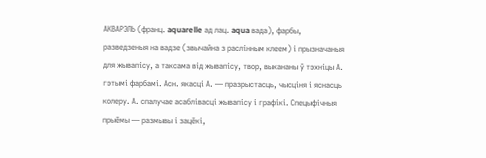АКВАРЭЛЬ (франц. aquarelle ад лац. aqua вада), фарбы, разведзеныя на вадзе (звычайна з раслінным клеем) і прызначаныя для жывапісу, а таксама від жывапісу, твор, выкананы ў тэхніцы А. гэтымі фарбамі. Асн. якасці А. — празрыстасць, чысціня і яснасць колеру. А. спалучае асаблівасці жывапісу і графікі. Спецыфічныя прыёмы — размывы і зацёкі,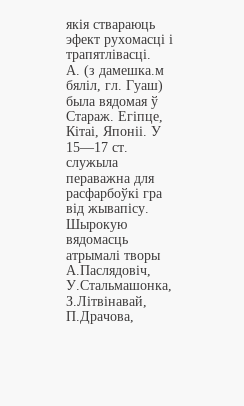якія ствараюць эфект рухомасці і трапятлівасці.
А. (з дамешка.м бяліл, гл. Гуаш) была вядомая ў Стараж. Егіпце, Кітаі, Японіі. У 15—17 ст. служыла пераважна для расфарбоўкі гра
від жывапісу. Шырокую вядомасць атрымалі творы А.Паслядовіч, У.Стальмашонка, З.Літвінавай, П.Драчова,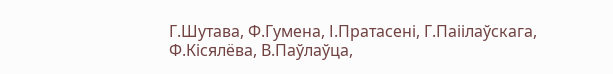Г.Шутава, Ф.Гумена, І.Пратасені, Г.Паіілаўскага, Ф.Кісялёва, В.Паўлаўца,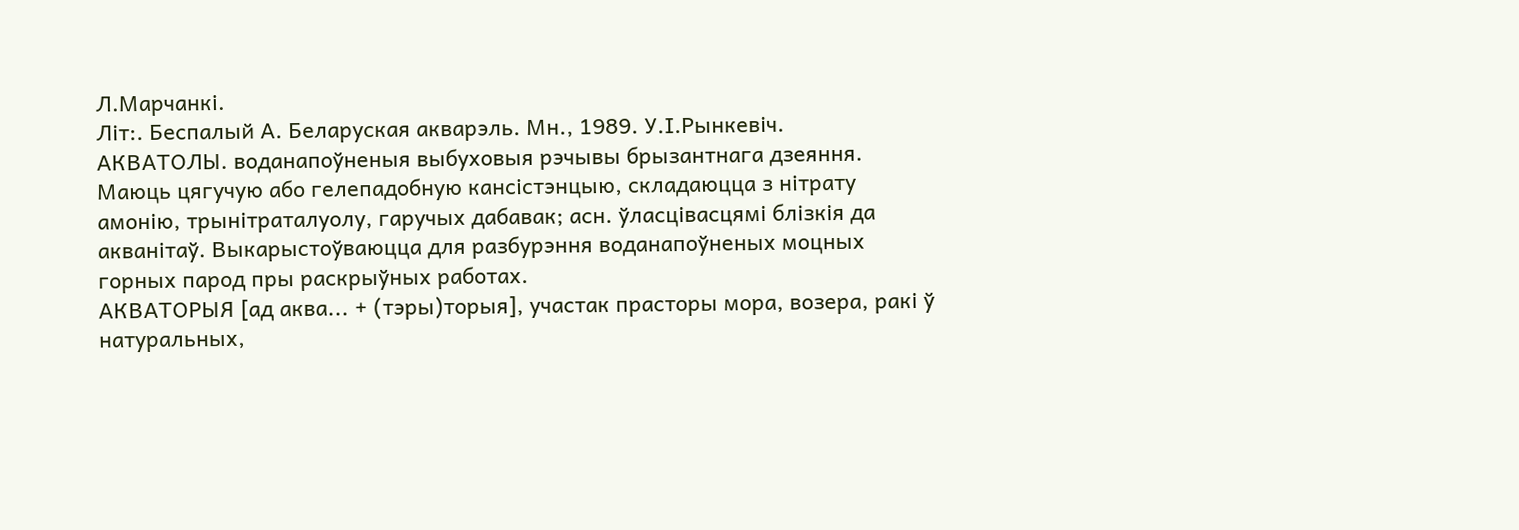Л.Марчанкі.
Літ:. Беспалый А. Беларуская акварэль. Мн., 1989. У.І.Рынкевіч.
АКВАТОЛЫ. воданапоўненыя выбуховыя рэчывы брызантнага дзеяння. Маюць цягучую або гелепадобную кансістэнцыю, складаюцца з нітрату амонію, трынітраталуолу, гаручых дабавак; асн. ўласцівасцямі блізкія да акванітаў. Выкарыстоўваюцца для разбурэння воданапоўненых моцных горных парод пры раскрыўных работах.
АКВАТОРЫЯ [ад аква... + (тэры)торыя], участак прасторы мора, возера, ракі ў натуральных,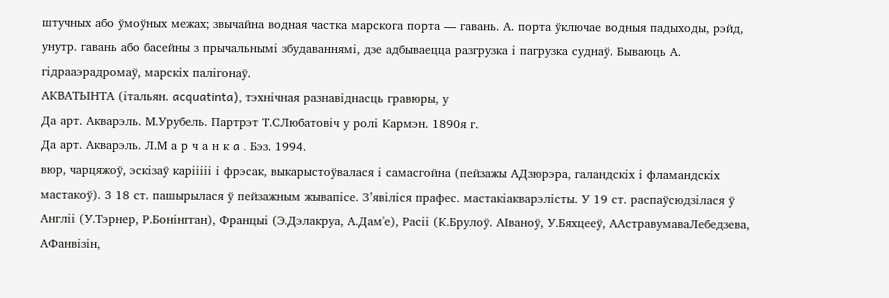штучных або ўмоўных межах; звычайна водная частка марскога порта — гавань. А. порта ўключае водныя падыходы, рэйд, унутр. гавань або басейны з прычальнымі збудаваннямі, дзе адбываецца разгрузка і пагрузка суднаў. Бываюць А. гідрааэрадромаў, марскіх палігонаў.
АКВАТЬІНТА (італьян. acquatinta), тэхнічная разнавіднасць гравюры, у
Да арт. Акварэль. М.Урубель. Партрэт Т.СЛюбатовіч у ролі Кармэн. 1890я г.
Да арт. Акварэль. Л.М а р ч а н к a . Бэз. 1994.
вюр, чарцяжоў, эскізаў карііііі і фрэсак, выкарыстоўвалася і самасгойна (пейзажы АДзюрэра, галандскіх і фламандскіх мастакоў). 3 18 ст. пашырылася ў пейзажным жывапісе. З’явіліся прафес. мастакіакварэлісты. У 19 ст. распаўсюдзілася ў Англіі (У.Тэрнер, Р.Бонінгган), Францыі (Э.Дэлакруа, А.Дам'е), Расіі (К.Брулоў. АІваноў, У.Бяхцееў, ААстравумаваЛебедзева, АФанвізін,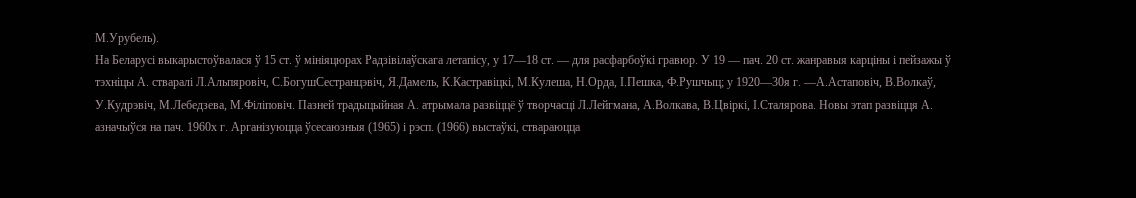М.Урубель).
На Беларусі выкарыстоўвалася ў 15 ст. ў мініяцюрах Радзівілаўскага летапісу, у 17—18 ст. — для расфарбоўкі гравюр. У 19 — пач. 20 ст. жанравыя карціны і пейзажы ў тэхніцы А. стваралі Л.Альпяровіч, С.БогушСестранцэвіч, Я.Дамель, К.Кастравіцкі, М.Кулеша, Н.Орда, І.Пешка, Ф.Рушчыц; у 1920—30я г. —А.Астаповіч, В.Волкаў, У.Кудрэвіч, М.Лебедзева, М.Філіповіч. Пазней традыцыйная А. атрымала развіццё ў творчасці Л.Лейгмана, А.Волкава, В.Цвіркі, І.Сталярова. Новы этап развіцця А. азначыўся на пач. 1960х г. Арганізуюцца ўсесаюзныя (1965) і рэсп. (1966) выстаўкі, ствараюцца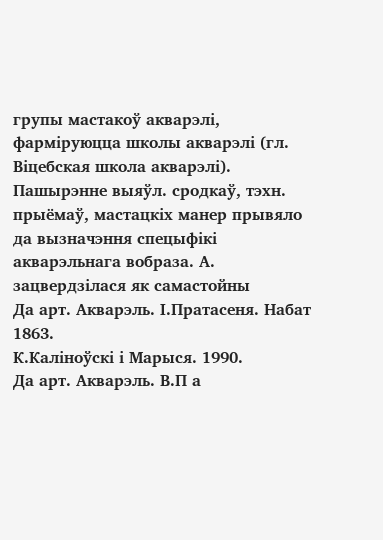групы мастакоў акварэлі, фарміруюцца школы акварэлі (гл. Віцебская школа акварэлі). Пашырэнне выяўл. сродкаў, тэхн. прыёмаў, мастацкіх манер прывяло да вызначэння спецыфікі акварэльнага вобраза. А. зацвердзілася як самастойны
Да арт. Акварэль. І.Пратасеня. Набат 1863.
К.Каліноўскі і Марыся. 1990.
Да арт. Акварэль. В.П а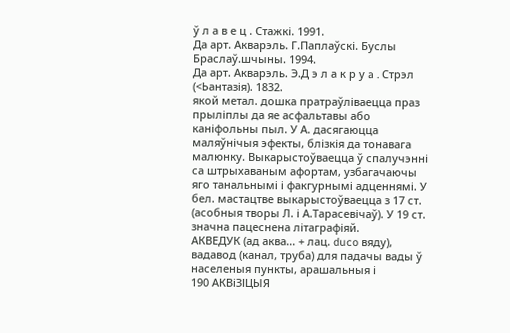ў л а в е ц . Стажкі. 1991.
Да арт. Акварэль. Г.Паплаўскі. Буслы Браслаў.шчыны. 1994.
Да арт. Акварэль. Э.Д э л а к р у a . Стрэл (<Ьантазія). 1832.
якой метал. дошка пратраўліваецца праз прыліплы да яе асфальтавы або каніфольны пыл. У А. дасягаюцца маляўнічыя эфекты, блізкія да тонавага малюнку. Выкарыстоўваецца ў спалучэнні са штрыхаваным афортам, узбагачаючы яго танальнымі і факгурнымі адценнямі. У бел. мастацтве выкарыстоўваецца з 17 ст. (асобныя творы Л. і А.Тарасевічаў). У 19 ст. значна пацеснена літаграфіяй.
АКВЕДУК (ад аква... + лац. duco вяду), вадавод (канал, труба) для падачы вады ў населеныя пункты, арашальныя і
190 АКВіЗІЦЫЯ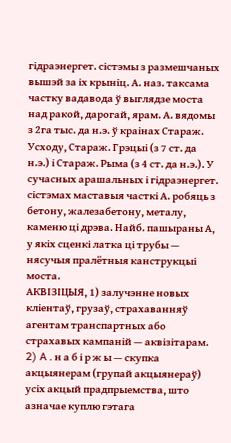гідраэнергет. сістэмы з размешчаных вышэй за іх крыніц. А. наз. таксама частку вадавода ў выглядзе моста над ракой, дарогай, ярам. А. вядомы з 2га тыс. да н.э. ў краінах Стараж. Усходу, Стараж. Грэцыі (з 7 ст. да н.э.) і Стараж. Рыма (з 4 ст. да н.э.). У сучасных арашальных і гідраэнергет. сістэмах маставыя часткі А. робяць з бетону, жалезабетону, металу, каменю ці дрэва. Найб. пашыраны А, у якіх сценкі латка ці трубы — нясучыя пралётныя канструкцыі моста.
АКВІЗІЦЫЯ, 1) залучэнне новых кліентаў, грузаў, страхаванняў агентам транспартных або страхавых кампаній — аквізітарам. 2) A . н а б і р ж ы — скупка акцыянерам (групай акцыянераў) усіх акцый прадпрыемства, што азначае куплю гэтага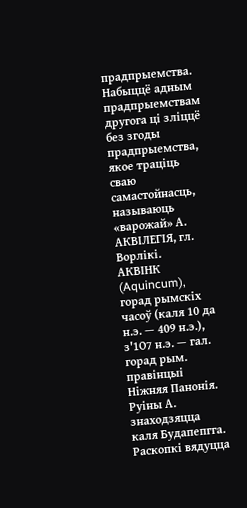прадпрыемства. Набыццё адным прадпрыемствам другога ці зліццё без згоды прадпрыемства, якое траціць сваю самастойнасць, называюць «варожай» А.
АКВІЛЕГІЯ, гл. Ворлікі.
АКВІНК (Aquincum), горад рымскіх часоў (каля 10 да н.э. — 409 н.э.), з'1О7 н.э. — гал. горад рым. правінцыі Ніжняя Панонія. Руіны А. знаходзяцца каля Будапепгга. Раскопкі вядуцца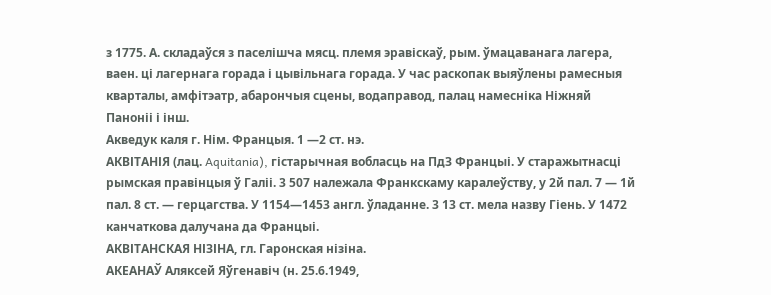з 1775. А. складаўся з паселішча мясц. племя эравіскаў, рым. ўмацаванага лагера, ваен. ці лагернага горада і цывільнага горада. У час раскопак выяўлены рамесныя кварталы, амфітэатр, абарончыя сцены, водаправод, палац намесніка Ніжняй Паноніі і інш.
Акведук каля г. Нім. Францыя. 1 —2 ст. нэ.
АКВІТАНІЯ (лац. Aquitania), гістарычная вобласць на ПдЗ Францыі. У старажытнасці рымская правінцыя ў Галіі. 3 507 належала Франкскаму каралеўству, у 2й пал. 7 — 1й пал. 8 ст. — герцагства. У 1154—1453 англ. ўладанне. 3 13 ст. мела назву Гіень. У 1472 канчаткова далучана да Францыі.
АКВІТАНСКАЯ НІЗІНА, гл. Гаронская нізіна.
АКЕАНАЎ Аляксей Яўгенавіч (н. 25.6.1949,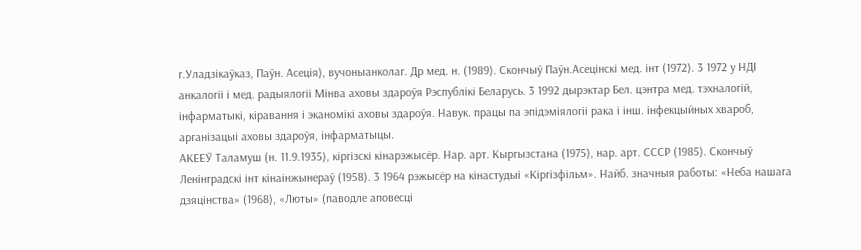г.Уладзікаўказ, Паўн. Асеція), вучоныанколаг. Др мед. н. (1989). Скончыў Паўн.Асецінскі мед. інт (1972). 3 1972 у НДІ анкалогіі і мед. радыялогіі Мінва аховы здароўя Рэспублікі Беларусь. 3 1992 дырэктар Бел. цэнтра мед. тэхналогій, інфарматыкі, кіравання і эканомікі аховы здароўя. Навук. працы па эпідэміялогіі рака і інш. інфекцыйных хвароб, арганізацыі аховы здароўя, інфарматыцы.
АКЕЕЎ Таламуш (н. 11.9.1935), кіргізскі кінарэжысёр. Нар. арт. Кыргызстана (1975), нар. арт. СССР (1985). Скончыў Ленінградскі інт кінаінжынераў (1958). 3 1964 рэжысёр на кінастудыі «Кіргізфільм». Найб. значныя работы: «Неба нашага дзяцінства» (1968), «Люты» (паводле аповесці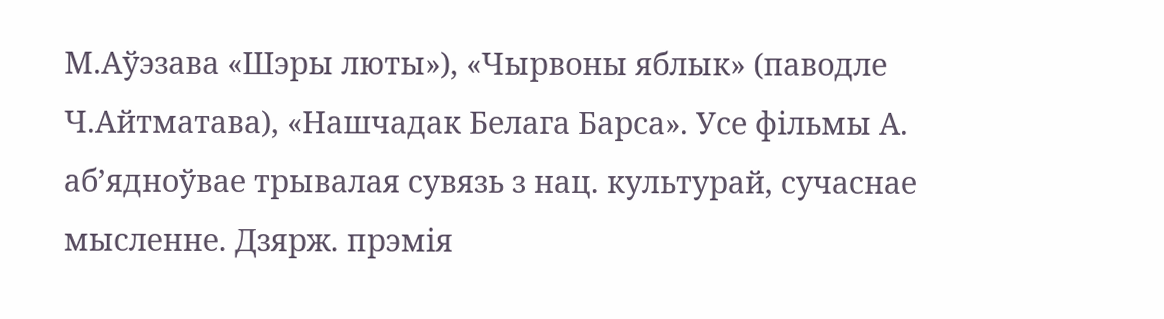М.Аўэзава «Шэры люты»), «Чырвоны яблык» (паводле Ч.Айтматава), «Нашчадак Белага Барса». Усе фільмы А. аб’ядноўвае трывалая сувязь з нац. культурай, сучаснае мысленне. Дзярж. прэмія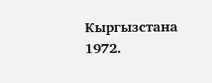Кыргызстана 1972.